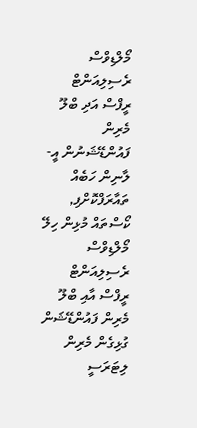މޯލްޑިވްސް ރެސިލިއަންޓް ރީފްސް އަދި ބްލޫ މެރިން ފައުންޑޭޝަނުން އީ-ލާނިން ހަބެއް ތައާރަފްކޮށްފި, ކޯސްތައް މުޅިން ހިލޭ
މޯލްޑިވްސް ރެސިލިއަންޓް ރީފްސް އާއި ބްލޫ މެރިން ފައުންޑޭޝަން ގުޅިގެން މެރިން ލިޓަރަސީ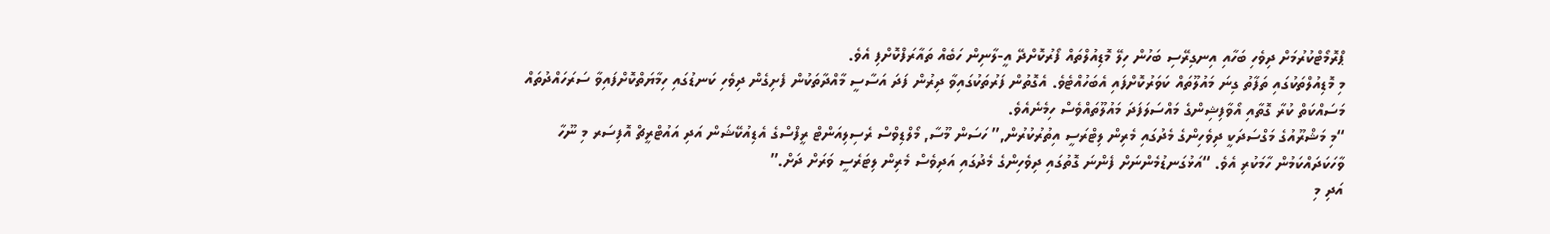ޕްރޮމޯޓްކުރުމަށް ދިވެހި ބަހާއި އިނގިރޭސި ބަހުން ހިލޭ މޮޑިއުލްތައް ފޯރުކޮށްދޭ އީ-ލާނިން ހަބެއް ތައާރަފްކޮށްފި އެވެ.
މި މޮޑިއުލްތަކުގައި ތަފާތު ގިނަ މައުލޫތައް ކަވަރުކޮށްފައި އެބަހުއްޓެވެ. އެގޮތުން ފަރުތަކުގައިވާ ދިރުން ފަދަ އަސާސީ މާއްދާތަކުން ފެށިގެން ދިވެހި ކަނޑުގައި ހިމާޔަތްކޮށްފައިވާ ސަރަހައްދުތައް މަސައްކަތް ކުރާ ގޮތާއި އޯވާފިޝިންގެ މައްސަލަފަދަ މައުލޫތައްވެސް ހިމެނެއެވެ.
“މި މަޝްރޫއުގެ މަގްސަދަކީ ދިވެހިންގެ މެދުގައި މެރިން ލިޓްރަސީ އިތުރުކުރުން,” ހަސަން މޫސާ, މޯލްޑިވްސް ރެސިލިއަންޓް ރީފްސްގެ އެޑިއުކޭޝަން އަދި އައުޓްރީޗް އޮފިސަރ މި ނޫހާ ވާހަކަދައްކަމުން ހާމަކުރި އެވެ. “އަޅުގަނޑުމެންނަށް ފެންނަ ގޮތުގައި ދިވެހިންގެ މެދުގައި އަދިވެސް މެރިން ލިޓަރެސީ ވަރަށް ދަށް.”
އަދި މި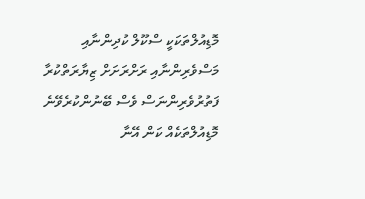މޮޑިއުލްތަކަކީ ސްކޫލް ކުދިންނާއި މަސްވެރިންނާއި ރަށްރަށަށް ޒިޔާރަތްކުރާ ފަތުރުވެރިންނަސް ވެސް ބޭނުންކުރެވޭނެ މޮޑިއުލްތަކެއް ކަން އޭނާ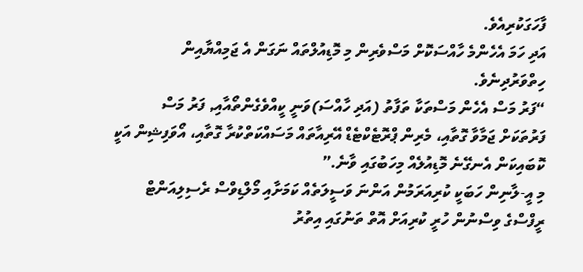ފާހަގަކުރިއެވެ.
އަދި ހަމަ އެހެންމެ ހާއްސަކޮށް މަސްވެރިން މި މޮޑިއުލްތައް ނަގަން އެ ޖަމިއްޔާއިން ހިތްވަރުދިނެވެ.
“ފަރު މަސް އެހެން މަސްތަކާ ތަފާތު (އަދި ހާއްސަ)ވަނީ ކީއްވެގެންތޯއާއި, ފަރު މަސް ފަރުތަކަށް ޖަމާވާ ގޮތާއި، މެރިން ޕްރޮޓެކްޓެޑް އޭރިއާތައް މަސައްކަތްކުރާ ގޮތާއި، އޯވަފިޝިން އަކީ ކޮބައިކަން އެނގޭނެ މޮޑިއުލެއް މިހަބުގައި ވާނެ.”
މި އީ-ލާނިން ހަބަކީ ކުރިއަރަމުން އަންނަ ވަސީލަތެއް ކަމަށާއި މޯލްޑިވްސް ރެސިލިއަންޓް ރީފްސްގެ ވިސްނުން ހުރީ ކުރިއަށް އޮތް ތަނުގައި އިތުރު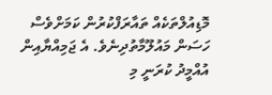މޮޑިއުލްތަކެއް ތައާރަފްކުރުން ކަމަށްވެސް ހަސަން މައުލޫމާތުދިނެވެ. އެ ޖަމިއްޔާއިން އުއްމީދު ކުރަނީ މި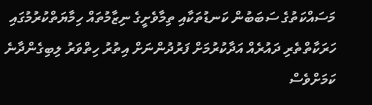މަސައްކަތުގެ ސަބަބުން ކަނޑުތަކާއި ތިމާވެށީގެ ނިޒާމުތައް ހިމާޔަތްކުރުމުގައި ހަރަކާތްތެރި ދައުރެއް އަދާކުރުމަށް ފަރުދުންނަށް އިތުރު ހިތްވަރު ލިބިގެންދާނެ ކަމަށްވެސް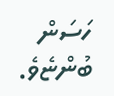ހަސަން ބުންޏެވެ.